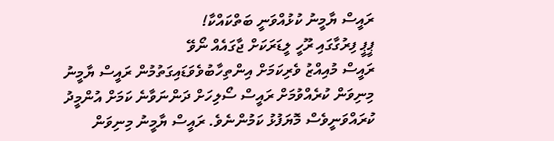ރައީސް ޔާމީނު ކުޅުއްވަނީ ބަތްކައްކާ!
ޕީޕީ ފިރުގާގައި ރޫހީ ލީޑަރަކަށް ޖާގައެއް ނޯވޭ
ރައީސް މުއިއްޒު ވެރިކަމަށް އިންތިހާބުވެވަޑައިގަތުމުން ރައީސް ޔާމީނު މިނިވަން ކުރެއްވުމަށް ރައީސް ސޯލިހަށް ދަންނަވާނެ ކަމަށް އުންމީދު ކުރައްވަނީވެސް މޮޔަފުޅު ކަމުންނެވެ. ރައީސް ޔާމީނު މިނިވަން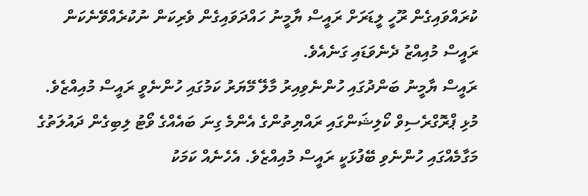ކުރައްވައިގެން ރޫހީ ލީޑަރަށް ރައީސް ޔާމީނު ހައްދަވައިގެން ވެރިކަން ނުކުރެއްވޭނެކަން ރައީސް މުއިއްޒު ދެނެވަޑައި ގަނެއެވެ.
ރައީސް ޔާމީނު ބަންދުގައި ހުންނެވިއިރު މާލޭ މޭޔަރު ކަމުގައި ހުންނެވީ ރައީސް މުއިއްޒެވެ. މުޅި ޕްރޮގްރެސިވް ކޯލިޝަންގައި ރައްޔިތުންގެ އެންމެ ގިނަ ބައެއްގެ ވޯޓު ލިބިގެން ދައުލަތުގެ މަގާމެއްގައި ހުންނެވި ބޭފުޅަކީ ރައީސް މުއިއްޒެވެ. އެހެނެއް ކަމަކު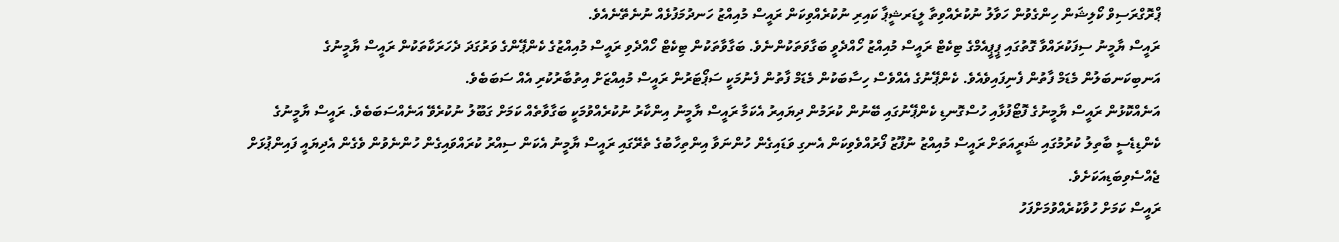ޕްރޮގްރަސިވް ކޯލިޝަން ހިންގެވުން ހަވާލު ނުކުރެއްވިތާ ލީޑަރޝީޕާ ކައިރި ނުކުރެއްވިކަން ރައީސް މުއިއްޒު ހަނދުމަފުޅެއް ނުނެތޭނެއެވެ.
ރައީސް ޔާމީނު ސިފަކުރައްވާ ގޮތުގައި ޕީޕީއެމްގެ ޓިކެޓް ރައީސް މުއިއްޒު ހޯއްދެވީ ބަގާވަތަކުންނެވެ. ބަގާވާތަކުން ޓިކެޓް ހޯއްދެވި ރައީސް މުއިއްޒުގެ ކެންޕޭންގެ ވަރުގަދަ ދެހަރަކާތަކުން ރައީސް ޔާމީނުގެ އަނބިކަނބަލުން މެޑަމް ފާތުން ފެނިފައިވެއެވެ. ކެންޕޭނުގެ އެއްވެސް ހިސާބަކުން މެޑަމް ފާތުން ފެނުމަކީ ސަޕޯޓަރުން ރައީސް މުއިއްޒަށް އިތުބާރުކުރި އެއް ސަބަބެވެ.
އަނެއްކޮޅުން ރައީސް ޔާމީނުގެ ފޮޓޯފުޅާއި ހުސްގޮނޑި ކެންޕޭނުގައި ބޭނުން ކުރަމުން ދިޔައިރު އެކަމާ ރައީސް ޔާމީނު އިންކާރު ނުކުރެއްވުމަކީ ބަގާވާތެއް ކަމަށް ގަބޫލު ނުކުރެވޭ އަނެއްސަބަބެވެ. ރައީސް ޔާމީނުގެ ކެންޑިޑެސީ ބާތިލު ކުރުމުގައި ޝަރީއަތަށް ރައީސް މުއިއްޒު ނުފޫޒު ފޯރުއްވެވިކަން އެނގި ވަޑައިގެން ހުންނަވާ އިންތިހާބުގެ ތެރޭގައި ރައީސް ޔާމީނު އެކަން ސިއްރު ކުރައްވައިގެން ހުންނެވުން ވެގެން އެދިޔައީ ފައިންޕުޅަށް ޖެއްސެވިބަޑިއަކަށެވެ.
ރައީސް ކަމަށް ހުވާކުރެއްވުމަށްފަހު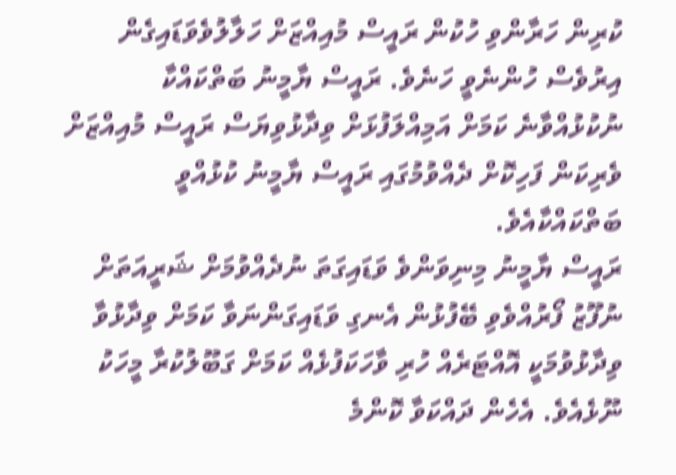ކުރިން ހަރާންވި ހުކުން ރައީސް މުއިއްޒަށް ހަލާލުވެވަޑައިގެން އިރުވެސް ހުންނެވީ ހަނެވެ. ރައީސް ޔާމީނު ބަތްކައްކާ ނުކުޅުއްވާނެ ކަމަށް އަމިއްލަފުޅަށް ވިދާޅުވިޔަސް ރައީސް މުއިއްޒަށް ވެރިކަން ފަހިކޮށް ދެއްވުމުގައި ރައީސް ޔާމީނު ކުޅުއްވީ ބަތްކައްކާއެވެ.
ރައީސް ޔާމީނު މިނިވަންވެ ވަޑައިގަތަ ނުދެއްވުމަށް ޝަރީއަތަށް ނުފޫޒު ފޯރުއްވެވި ބޭފުޅުން އެނގި ވަޑައިގަންނަވާ ކަމަށް ވިދާޅުވާ ވިދާޅުވުމަކީ އޮއްޓަރެއް ހުރި ވާހަކަފުޅެއް ކަމަށް ގަބޫލުކުރާ މީހަކު ނޫޅެއެވެ. އެހެން ދައްކަވާ ކޮންމެ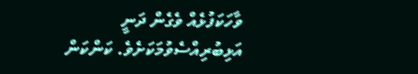ވާހަކަފުޅެއް ވެގެން ދަނީ އަޅިބުރިއްސެވުމަކަށެވެ. ކަންކަން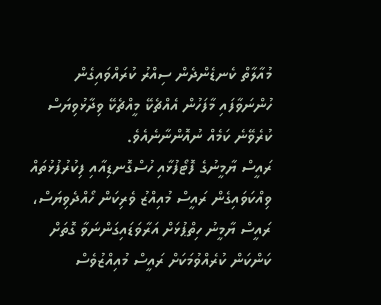މުއާލާތް ކެނޑެންދެން ސިއްރު ކުރައްވައިގެން ހުންނަވާފައި މާފަހުން އެއްޗެކޭ މީއްޗެކޭ ވިދާޅުވިޔަސް ކުރެވޭނެ ކަމެއް ނުއޮންނާނެއެވެ.
ރައީސް ޔާމީނުގެ ފޮޓޯފުޅާއި ހުސްގޮނޑިއާއި ފިކުރުފުޅުތައް ވިއްކަވައިގެން ރައީސް މުއިއްޒު ވެރިކަން ހޯއްދެވިޔަސް، ރައީސް ޔާމީނު ހިތްޕުޅަށް އަރާވަޑައިގަންނަވާ ގޮތަށް ކަންކަން ކުރެއްވުމަކަށް ރައީސް މުއިއްޒުވެސް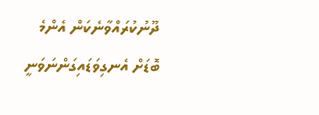ދޫނުކުރައްވާނެކަން އެންމެ ބޮޑަށް އެނގިވަޑައިގަންނަވަނީ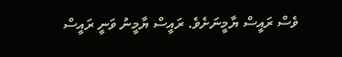ވެސް ރައީސް ޔާމީނަށެވެ. ރައީސް ޔާމީނު ވަނީ ރައީސް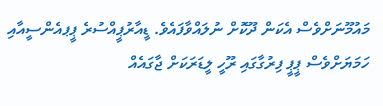މައުމޫނަށްވެސް އެކަން ދޫކޮށް ނުލައްވާފައެވެ. ޑީއާރުޕީއްސުރެ ޕީޕއެންސީއާއި ހަމަޔަށްވެސް ޕީޕީ ފިރުގާގައި ރޫހީ ލީޑަރަކަށް ޖާގައެއް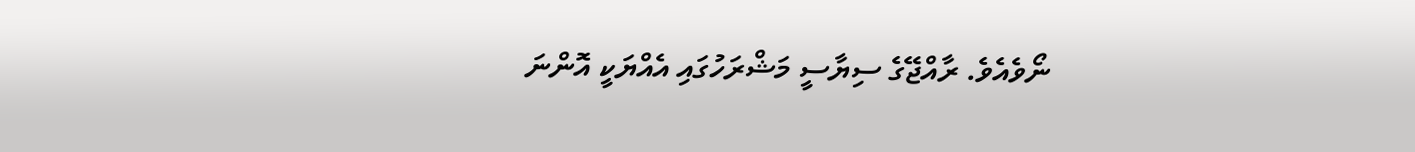ނޯވެއެވެ. ރާއްޖޭގެ ސިޔާސީ މަޝްރަހުގައި އެއްޔަކީ އޮންނަ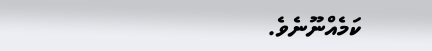ކަމެއްނޫނެވެ.